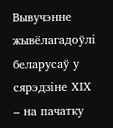Вывучэнне жывёлагадоўлі беларусаў у сярэдзіне ХІХ – на пачатку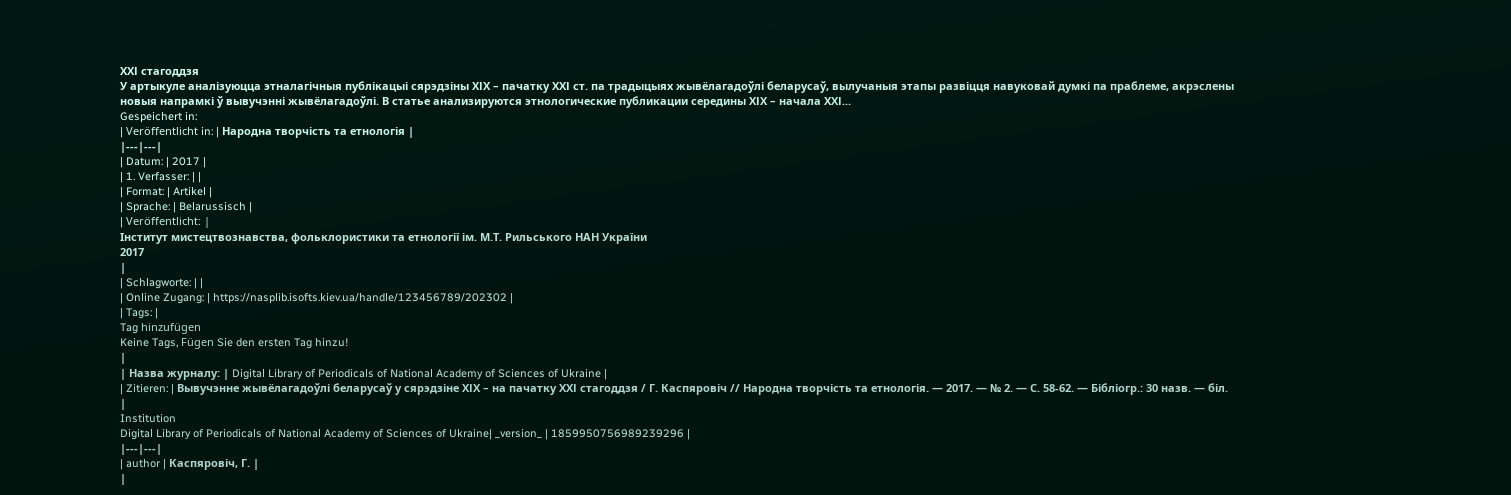ХХІ стагоддзя
У артыкуле аналізуюцца этналагічныя публікацыі сярэдзіны ХІХ – пачатку ХХІ ст. па традыцыях жывёлагадоўлі беларусаў, вылучаныя этапы развіцця навуковай думкі па праблеме, акрэслены новыя напрамкі ў вывучэнні жывёлагадоўлі. В статье анализируются этнологические публикации середины ХІХ – начала ХХІ...
Gespeichert in:
| Veröffentlicht in: | Народна творчість та етнологія |
|---|---|
| Datum: | 2017 |
| 1. Verfasser: | |
| Format: | Artikel |
| Sprache: | Belarussisch |
| Veröffentlicht: |
Iнститут мистецтвознавства, фольклористики та етнології iм. М.Т. Рильського НАН України
2017
|
| Schlagworte: | |
| Online Zugang: | https://nasplib.isofts.kiev.ua/handle/123456789/202302 |
| Tags: |
Tag hinzufügen
Keine Tags, Fügen Sie den ersten Tag hinzu!
|
| Назва журналу: | Digital Library of Periodicals of National Academy of Sciences of Ukraine |
| Zitieren: | Вывучэнне жывёлагадоўлі беларусаў у сярэдзіне ХІХ – на пачатку ХХІ стагоддзя / Г. Каспяровіч // Народна творчість та етнологія. — 2017. — № 2. — С. 58-62. — Бібліогр.: 30 назв. — біл. |
Institution
Digital Library of Periodicals of National Academy of Sciences of Ukraine| _version_ | 1859950756989239296 |
|---|---|
| author | Каспяровіч, Г. |
|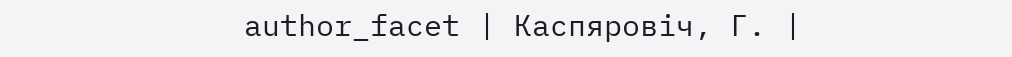author_facet | Каспяровіч, Г. |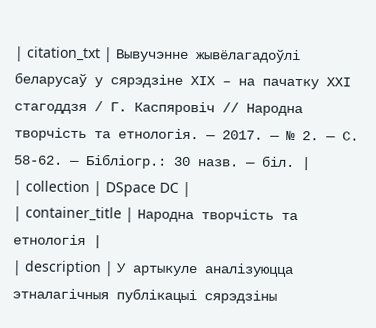| citation_txt | Вывучэнне жывёлагадоўлі беларусаў у сярэдзіне ХІХ – на пачатку ХХІ стагоддзя / Г. Каспяровіч // Народна творчість та етнологія. — 2017. — № 2. — С. 58-62. — Бібліогр.: 30 назв. — біл. |
| collection | DSpace DC |
| container_title | Народна творчість та етнологія |
| description | У артыкуле аналізуюцца этналагічныя публікацыі сярэдзіны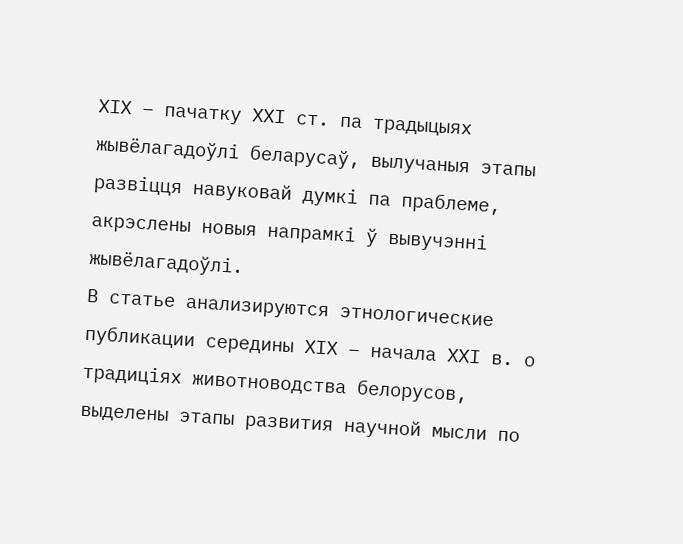ХІХ – пачатку ХХІ ст. па традыцыях жывёлагадоўлі беларусаў, вылучаныя этапы развіцця навуковай думкі па праблеме, акрэслены новыя напрамкі ў вывучэнні жывёлагадоўлі.
В статье анализируются этнологические публикации середины ХІХ – начала ХХІ в. о традиціях животноводства белорусов, выделены этапы развития научной мысли по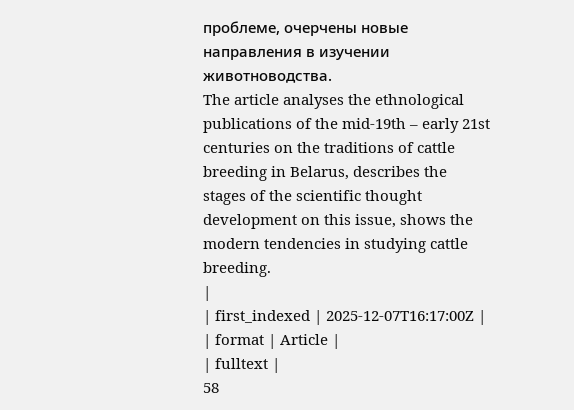проблеме, очерчены новые направления в изучении животноводства.
The article analyses the ethnological publications of the mid-19th – early 21st centuries on the traditions of cattle breeding in Belarus, describes the stages of the scientific thought development on this issue, shows the modern tendencies in studying cattle breeding.
|
| first_indexed | 2025-12-07T16:17:00Z |
| format | Article |
| fulltext |
58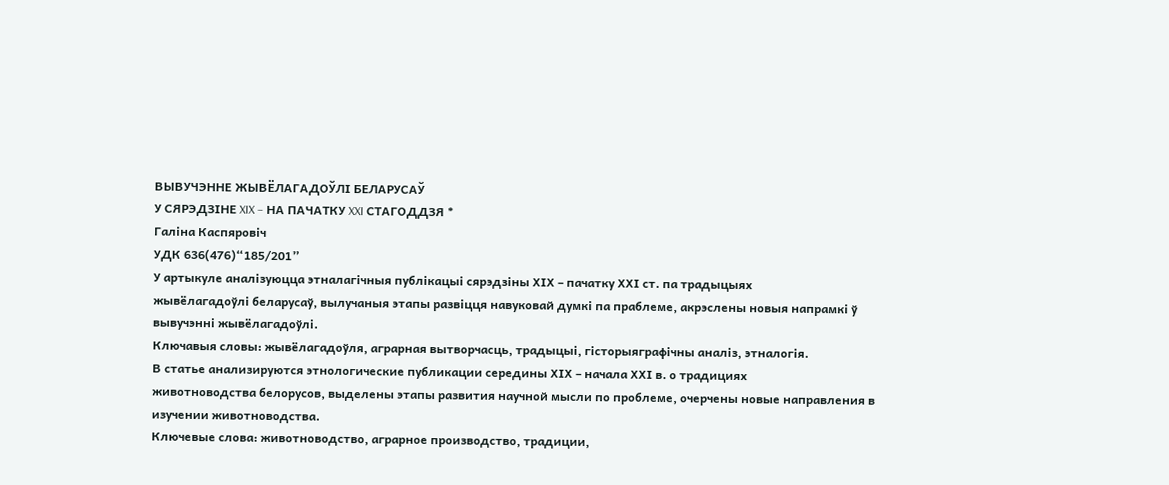ВЫВУЧЭННЕ ЖЫВЁЛАГАДОЎЛІ БЕЛАРУСАЎ
У СЯРЭДЗІНЕ XIX – НА ПАЧАТКУ XXI СТАГОДДЗЯ *
Галіна Каспяровіч
УДК 636(476)“185/201”
У артыкуле аналізуюцца этналагічныя публікацыі сярэдзіны ХІХ – пачатку ХХІ ст. па традыцыях
жывёлагадоўлі беларусаў, вылучаныя этапы развіцця навуковай думкі па праблеме, акрэслены новыя напрамкі ў
вывучэнні жывёлагадоўлі.
Ключавыя словы: жывёлагадоўля, аграрная вытворчасць, традыцыі, гісторыяграфічны аналіз, этналогія.
В статье анализируются этнологические публикации середины ХІХ – начала ХХІ в. о традициях
животноводства белорусов, выделены этапы развития научной мысли по проблеме, очерчены новые направления в
изучении животноводства.
Ключевые слова: животноводство, аграрное производство, традиции,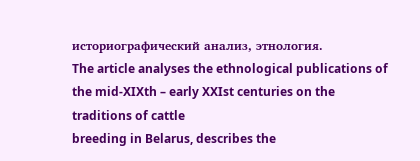историографический анализ, этнология.
The article analyses the ethnological publications of the mid-XIXth – early XXIst centuries on the traditions of cattle
breeding in Belarus, describes the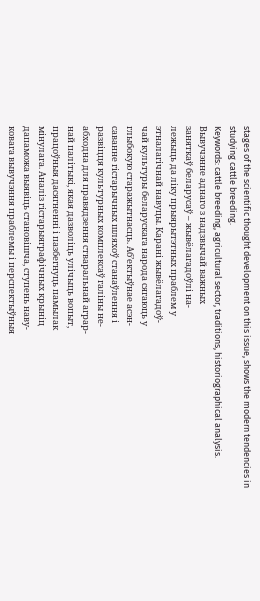stages of the scientific thought development on this issue, shows the modern tendencies in
studying cattle breeding.
Keywords: cattle breeding, agricultural sector, traditions, historiographical analysis.
Вывучэнне аднаго з надзвычай важных
заняткаў беларусаў – жывёлагадоўлі на-
лежыць да ліку прыярытэтных праблем у
этналагічнай навуцы. Карані жывёлагадоў-
чай культуры беларускага народа сягаюць у
глыбокую старажытнасць. Аб’ектыўнае асэн-
саванне гістарычных шляхоў станаўлення і
развіцця культурных комплексаў галіны не-
абходна для правядзення стваральнай аграр-
най палітыкі, якая дазволіць улічыць вопыт,
працоўныя дасягненні і пазбегнуць памылак
мінулага. Аналіз гістарыяграфічных крыніц
дапаможа выявіць становішча, ступень наву-
ковага вывучэння праблемы і перспектыўныя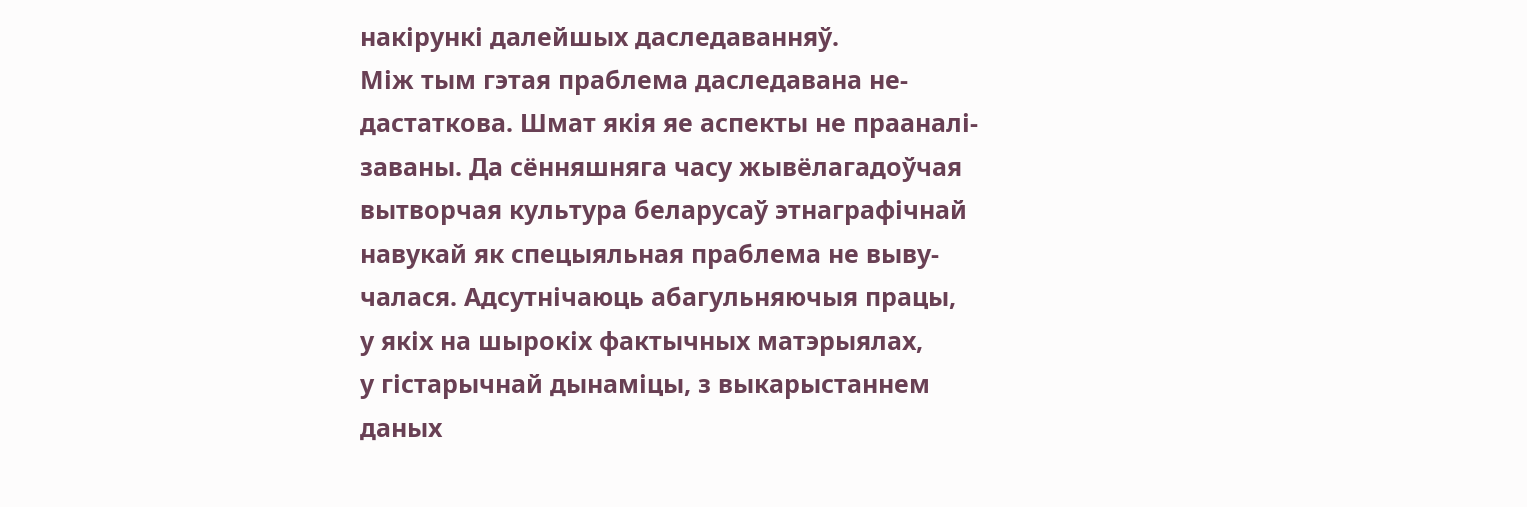накірункі далейшых даследаванняў.
Між тым гэтая праблема даследавана не-
дастаткова. Шмат якія яе аспекты не прааналі-
заваны. Да сённяшняга часу жывёлагадоўчая
вытворчая культура беларусаў этнаграфічнай
навукай як спецыяльная праблема не выву-
чалася. Адсутнічаюць абагульняючыя працы,
у якіх на шырокіх фактычных матэрыялах,
у гістарычнай дынаміцы, з выкарыстаннем
даных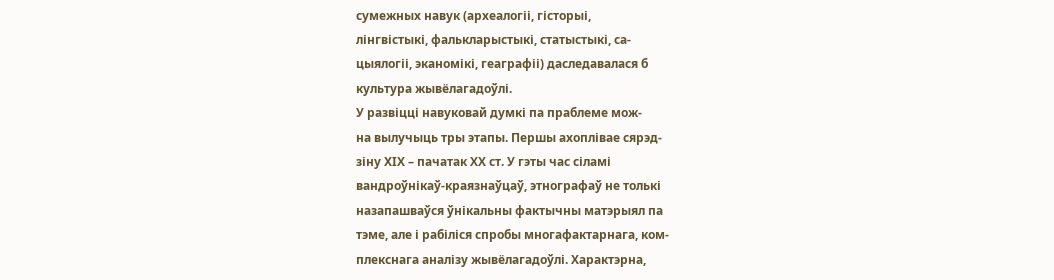сумежных навук (археалогіі, гісторыі,
лінгвістыкі, фалькларыстыкі, статыстыкі, са-
цыялогіі, эканомікі, геаграфіі) даследавалася б
культура жывёлагадоўлі.
У развіцці навуковай думкі па праблеме мож-
на вылучыць тры этапы. Першы ахоплівае сярэд-
зіну XIХ – пачатак ХХ ст. У гэты час сіламі
вандроўнікаў-краязнаўцаў, этнографаў не толькі
назапашваўся ўнікальны фактычны матэрыял па
тэме, але і рабіліся спробы многафактарнага, ком-
плекснага аналізу жывёлагадоўлі. Характэрна,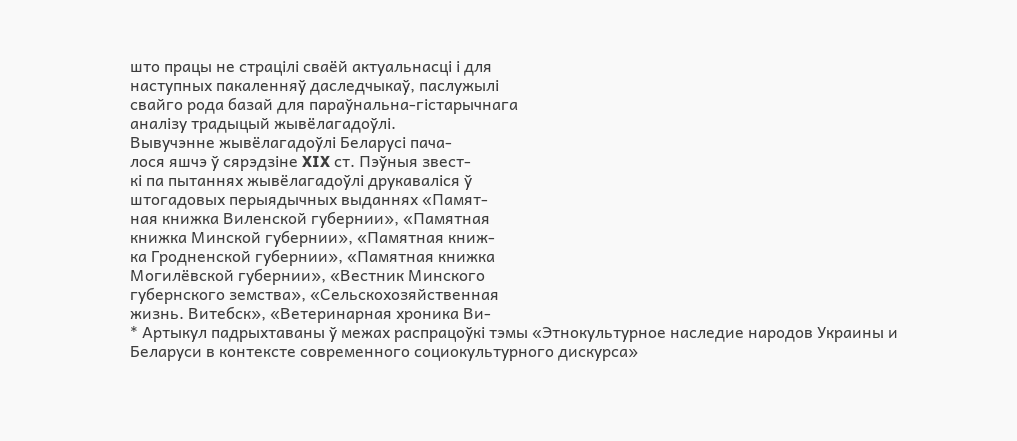што працы не страцілі сваёй актуальнасці і для
наступных пакаленняў даследчыкаў, паслужылі
свайго рода базай для параўнальна-гістарычнага
аналізу традыцый жывёлагадоўлі.
Вывучэнне жывёлагадоўлі Беларусі пача-
лося яшчэ ў сярэдзіне XIX ст. Пэўныя звест-
кі па пытаннях жывёлагадоўлі друкаваліся ў
штогадовых перыядычных выданнях «Памят-
ная книжка Виленской губернии», «Памятная
книжка Минской губернии», «Памятная книж-
ка Гродненской губернии», «Памятная книжка
Могилёвской губернии», «Вестник Минского
губернского земства», «Сельскохозяйственная
жизнь. Витебск», «Ветеринарная хроника Ви-
* Артыкул падрыхтаваны ў межах распрацоўкі тэмы «Этнокультурное наследие народов Украины и
Беларуси в контексте современного социокультурного дискурса»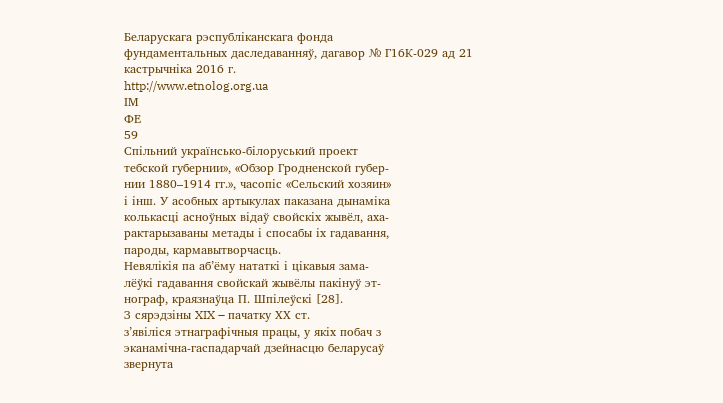Беларускага рэспубліканскага фонда
фундаментальных даследаванняў, дагавор № Г16К-029 ад 21 кастрычніка 2016 г.
http://www.etnolog.org.ua
ІМ
ФЕ
59
Спільний українсько-білоруський проект
тебской губернии», «Обзор Гродненской губер-
нии 1880–1914 гг.», часопіс «Сельский хозяин»
і інш. У асобных артыкулах паказана дынаміка
колькасці асноўных відаў свойскіх жывёл, аха-
рактарызаваны метады і спосабы іх гадавання,
пароды, кармавытворчасць.
Невялікія па аб’ёму нататкі і цікавыя зама-
лёўкі гадавання свойскай жывёлы пакінуў эт-
нограф, краязнаўца П. Шпілеўскі [28].
З сярэдзіны XIX – пачатку ХХ ст.
з’явіліся этнаграфічныя працы, у якіх побач з
эканамічна-гаспадарчай дзейнасцю беларусаў
звернута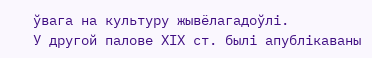ўвага на культуру жывёлагадоўлі.
У другой палове XIX ст. былі апублікаваны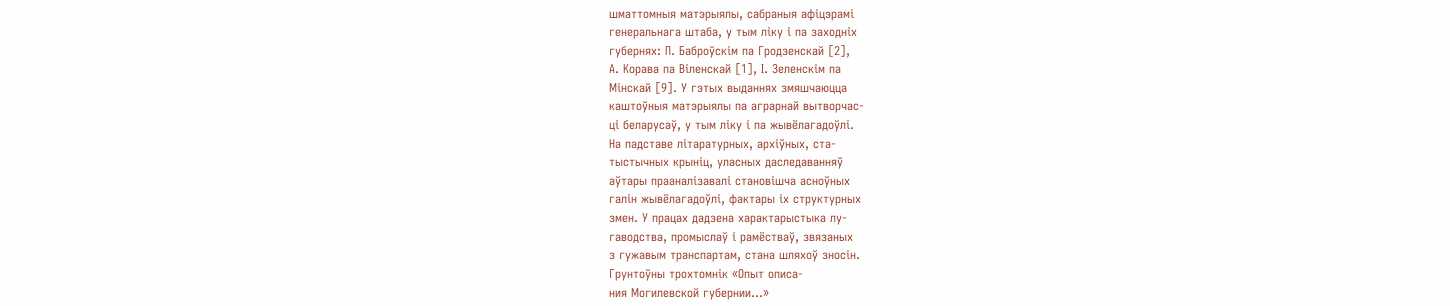шматтомныя матэрыялы, сабраныя афіцэрамі
генеральнага штаба, у тым ліку і па заходніх
губернях: П. Баброўскім па Гродзенскай [2],
А. Корава па Віленскай [1], І. Зеленскім па
Мінскай [9]. У гэтых выданнях змяшчаюцца
каштоўныя матэрыялы па аграрнай вытворчас-
ці беларусаў, у тым ліку і па жывёлагадоўлі.
На падставе літаратурных, архіўных, ста-
тыстычных крыніц, уласных даследаванняў
аўтары прааналізавалі становішча асноўных
галін жывёлагадоўлі, фактары іх структурных
змен. У працах дадзена характарыстыка лу-
гаводства, промыслаў і рамёстваў, звязаных
з гужавым транспартам, стана шляхоў зносін.
Грунтоўны трохтомнік «Опыт описа-
ния Могилевской губернии...»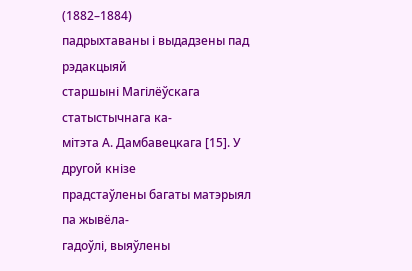(1882–1884)
падрыхтаваны і выдадзены пад рэдакцыяй
старшыні Магілёўскага статыстычнага ка-
мітэта А. Дамбавецкага [15]. У другой кнізе
прадстаўлены багаты матэрыял па жывёла-
гадоўлі, выяўлены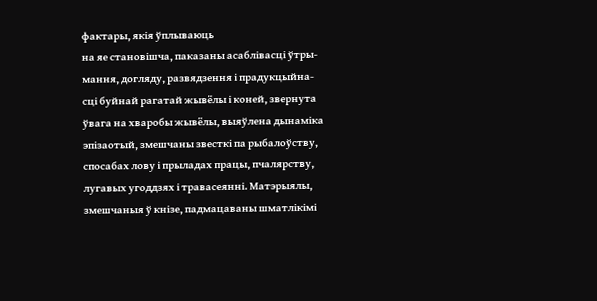фактары, якія ўплываюць
на яе становішча, паказаны асаблівасці ўтры-
мання, догляду, развядзення і прадукцыйна-
сці буйнай рагатай жывёлы і коней, звернута
ўвага на хваробы жывёлы, выяўлена дынаміка
эпізаотый, змешчаны звесткі па рыбалоўству,
спосабах лову і прыладах працы, пчалярству,
лугавых угоддзях і травасеянні. Матэрыялы,
змешчаныя ў кнізе, падмацаваны шматлікімі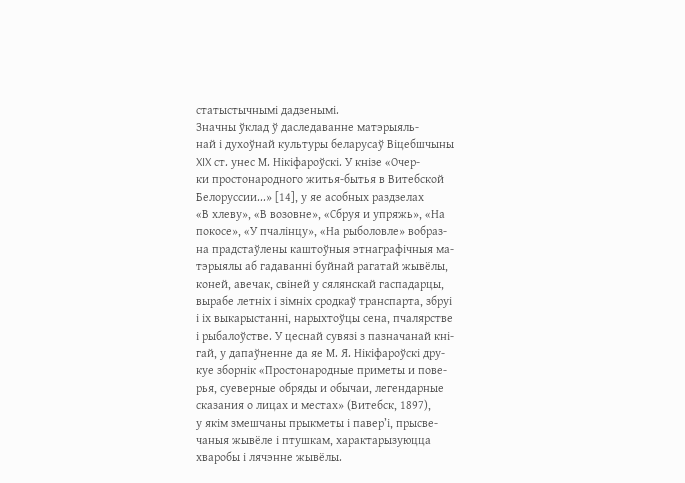статыстычнымі дадзенымі.
Значны ўклад ў даследаванне матэрыяль-
най і духоўнай культуры беларусаў Віцебшчыны
XIX ст. унес М. Нікіфароўскі. У кнізе «Очер-
ки простонародного житья-бытья в Витебской
Белоруссии...» [14], у яе асобных раздзелах
«В хлеву», «В возовне», «Сбруя и упряжь», «На
покосе», «У пчалінцу», «На рыболовле» вобраз-
на прадстаўлены каштоўныя этнаграфічныя ма-
тэрыялы аб гадаванні буйнай рагатай жывёлы,
коней, авечак, свіней у сялянскай гаспадарцы,
вырабе летніх і зімніх сродкаў транспарта, збруі
і іх выкарыстанні, нарыхтоўцы сена, пчалярстве
і рыбалоўстве. У цеснай сувязі з пазначанай кні-
гай, у дапаўненне да яе М. Я. Нікіфароўскі дру-
куе зборнік «Простонародные приметы и пове-
рья, суеверные обряды и обычаи, легендарные
сказания о лицах и местах» (Витебск, 1897),
у якім змешчаны прыкметы і павер’і, прысве-
чаныя жывёле і птушкам, характарызуюцца
хваробы і лячэнне жывёлы.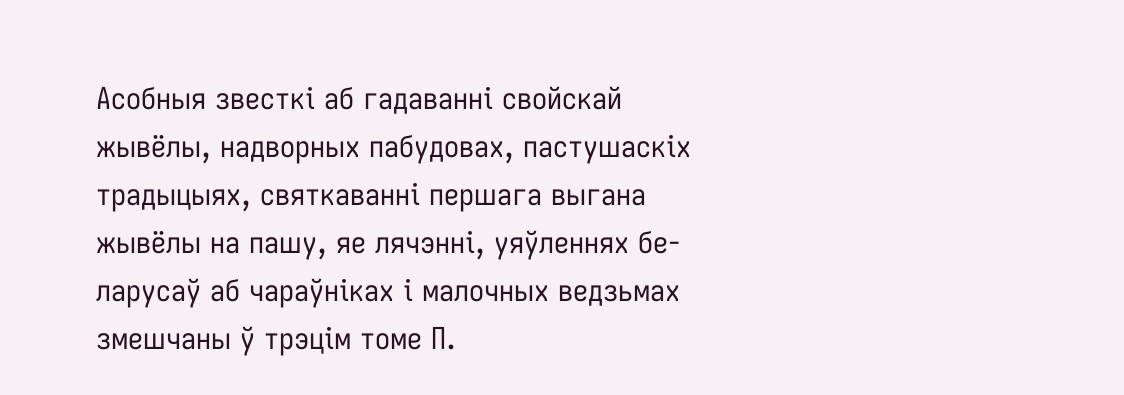Асобныя звесткі аб гадаванні свойскай
жывёлы, надворных пабудовах, пастушаскіх
традыцыях, святкаванні першага выгана
жывёлы на пашу, яе лячэнні, уяўленнях бе-
ларусаў аб чараўніках і малочных ведзьмах
змешчаны ў трэцім томе П.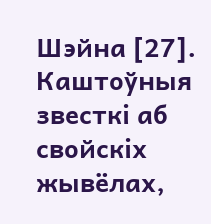Шэйна [27].
Каштоўныя звесткі аб свойскіх жывёлах,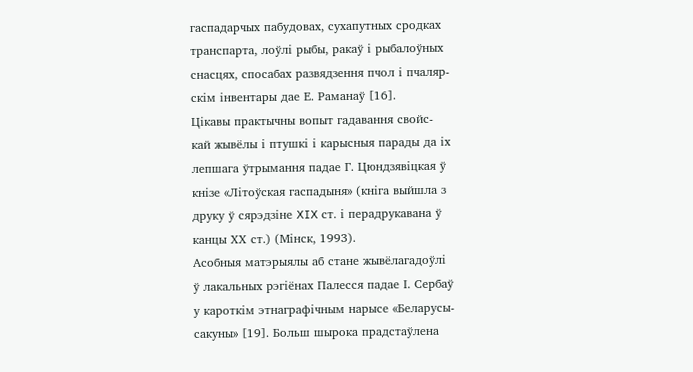гаспадарчых пабудовах, сухапутных сродках
транспарта, лоўлі рыбы, ракаў і рыбалоўных
снасцях, спосабах развядзення пчол і пчаляр-
скім інвентары дае Е. Раманаў [16].
Цікавы практычны вопыт гадавання свойс-
кай жывёлы і птушкі і карысныя парады да іх
лепшага ўтрымання падае Г. Цюндзявіцкая ў
кнізе «Літоўская гаспадыня» (кніга выйшла з
друку ў сярэдзіне XIX ст. і перадрукавана ў
канцы ХХ ст.) (Мінск, 1993).
Асобныя матэрыялы аб стане жывёлагадоўлі
ў лакальных рэгіёнах Палесся падае І. Сербаў
у кароткім этнаграфічным нарысе «Беларусы-
сакуны» [19]. Больш шырока прадстаўлена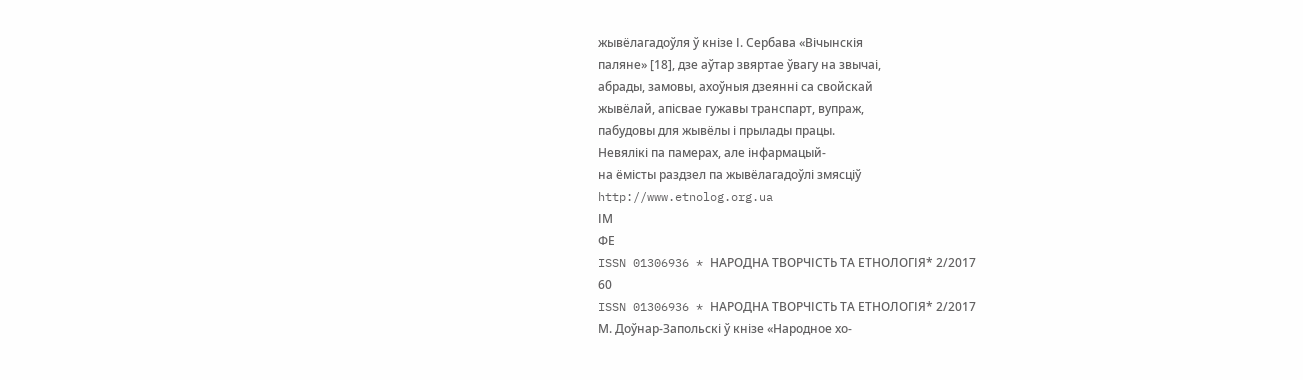жывёлагадоўля ў кнізе І. Сербава «Вічынскія
паляне» [18], дзе аўтар звяртае ўвагу на звычаі,
абрады, замовы, ахоўныя дзеянні са свойскай
жывёлай, апісвае гужавы транспарт, вупраж,
пабудовы для жывёлы і прылады працы.
Невялікі па памерах, але інфармацый-
на ёмісты раздзел па жывёлагадоўлі змясціў
http://www.etnolog.org.ua
ІМ
ФЕ
ISSN 01306936 * НАРОДНА ТВОРЧІСТЬ ТА ЕТНОЛОГІЯ* 2/2017
60
ISSN 01306936 * НАРОДНА ТВОРЧІСТЬ ТА ЕТНОЛОГІЯ* 2/2017
М. Доўнар-Запольскі ў кнізе «Народное хо-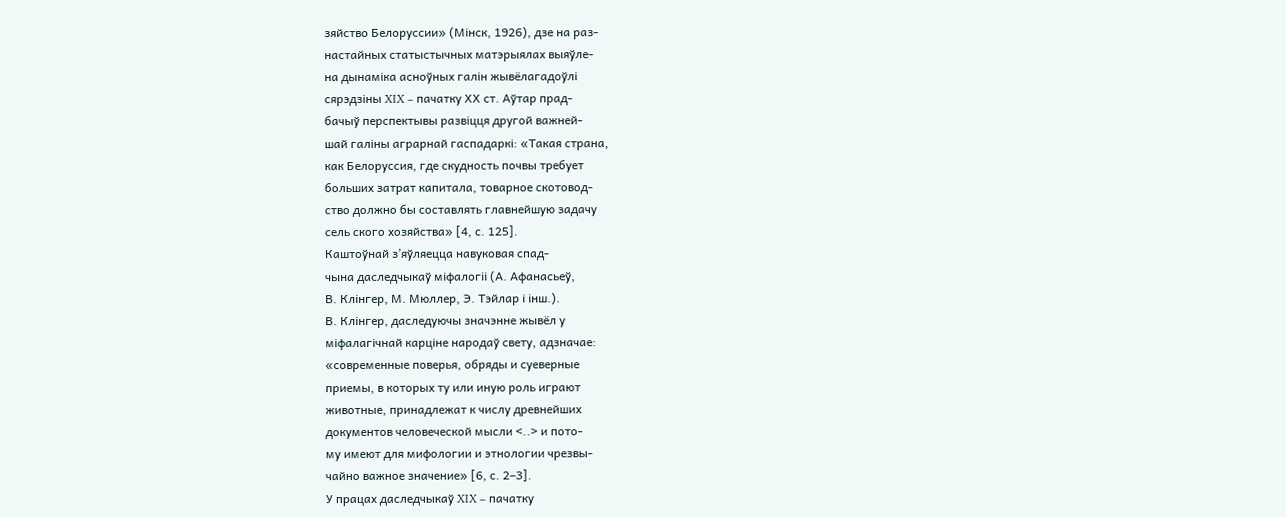зяйство Белоруссии» (Мінск, 1926), дзе на раз-
настайных статыстычных матэрыялах выяўле-
на дынаміка асноўных галін жывёлагадоўлі
сярэдзіны XIX – пачатку ХХ ст. Аўтар прад-
бачыў перспектывы развіцця другой важней-
шай галіны аграрнай гаспадаркі: «Такая страна,
как Белоруссия, где скудность почвы требует
больших затрат капитала, товарное скотовод-
ство должно бы составлять главнейшую задачу
сель ского хозяйства» [4, с. 125].
Каштоўнай з’яўляецца навуковая спад-
чына даследчыкаў міфалогіі (А. Афанасьеў,
В. Клінгер, М. Мюллер, Э. Тэйлар і інш.).
В. Клінгер, даследуючы значэнне жывёл у
міфалагічнай карціне народаў свету, адзначае:
«современные поверья, обряды и суеверные
приемы, в которых ту или иную роль играют
животные, принадлежат к числу древнейших
документов человеческой мысли <..> и пото-
му имеют для мифологии и этнологии чрезвы-
чайно важное значение» [6, с. 2–3].
У працах даследчыкаў XIX – пачатку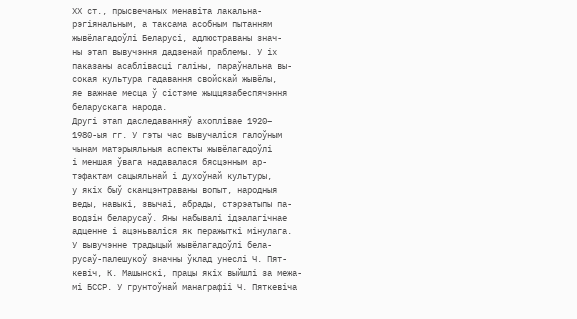ХХ ст., прысвечаных менавіта лакальна-
рэгіянальным, а таксама асобным пытанням
жывёлагадоўлі Беларусі, адлюстраваны знач-
ны этап вывучэння дадзенай праблемы. У іх
паказаны асаблівасці галіны, параўнальна вы-
сокая культура гадавання свойскай жывёлы,
яе важнае месца ў сістэме жыццязабеспячэння
беларускага народа.
Другі этап даследаванняў ахоплівае 1920–
1980-ыя гг. У гэты час вывучаліся галоўным
чынам матэрыяльныя аспекты жывёлагадоўлі
і меншая ўвага надавалася бясцэнным ар-
тэфактам сацыяльнай і духоўнай культуры,
у якіх быў сканцэнтраваны вопыт, народныя
веды, навыкі, звычаі, абрады, стэрэатыпы па-
водзін беларусаў. Яны набывалі ідэалагічнае
адценне і ацэньваліся як перажыткі мінулага.
У вывучэнне традыцый жывёлагадоўлі бела-
русаў-палешукоў значны ўклад унеслі Ч. Пят-
кевіч, К. Машынскі, працы якіх выйшлі за межа-
мі БССР. У грунтоўнай манаграфіі Ч. Пяткевіча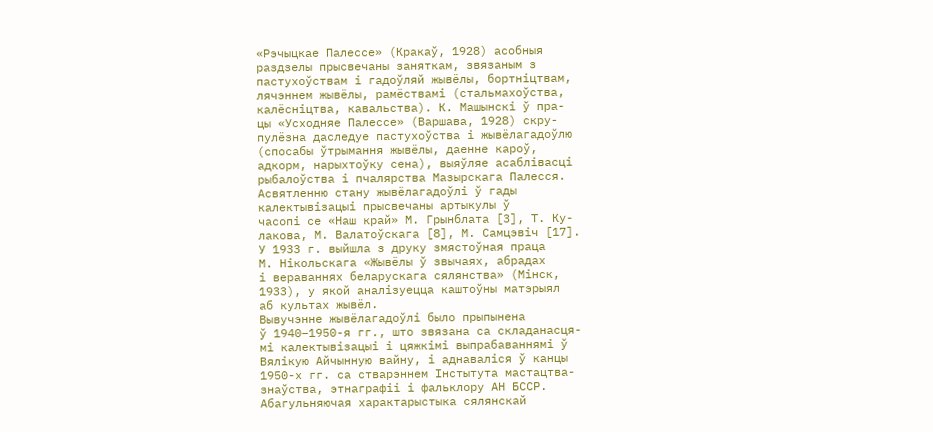«Рэчыцкае Палессе» (Кракаў, 1928) асобныя
раздзелы прысвечаны заняткам, звязаным з
пастухоўствам і гадоўляй жывёлы, бортніцтвам,
лячэннем жывёлы, рамёствамі (стальмахоўства,
калёсніцтва, кавальства). К. Машынскі ў пра-
цы «Усходняе Палессе» (Варшава, 1928) скру-
пулёзна даследуе пастухоўства і жывёлагадоўлю
(спосабы ўтрымання жывёлы, даенне кароў,
адкорм, нарыхтоўку сена), выяўляе асаблівасці
рыбалоўства і пчалярства Мазырскага Палесся.
Асвятленню стану жывёлагадоўлі ў гады
калектывізацыі прысвечаны артыкулы ў
часопі се «Наш край» М. Грынблата [3], Т. Ку-
лакова, М. Валатоўскага [8], М. Самцэвіч [17].
У 1933 г. выйшла з друку змястоўная праца
М. Нікольскага «Жывёлы ў звычаях, абрадах
і вераваннях беларускага сялянства» (Мінск,
1933), у якой аналізуецца каштоўны матэрыял
аб культах жывёл.
Вывучэнне жывёлагадоўлі было прыпынена
ў 1940–1950-я гг., што звязана са складанасця-
мі калектывізацыі і цяжкімі выпрабаваннямі ў
Вялікую Айчынную вайну, і аднаваліся ў канцы
1950-х гг. са стварэннем Інстытута мастацтва-
знаўства, этнаграфіі і фальклору АН БССР.
Абагульняючая характарыстыка сялянскай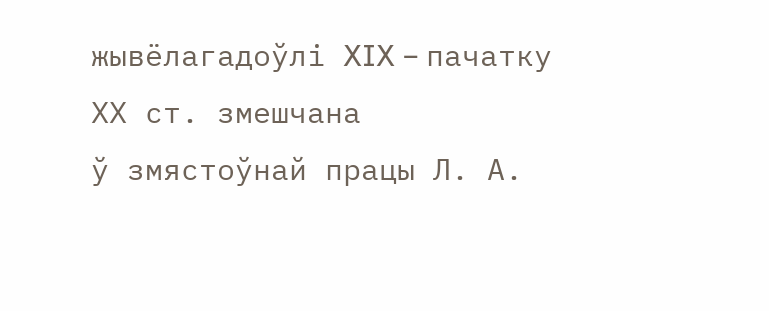жывёлагадоўлі XIX – пачатку ХХ ст. змешчана
ў змястоўнай працы Л. А.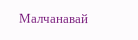Малчанавай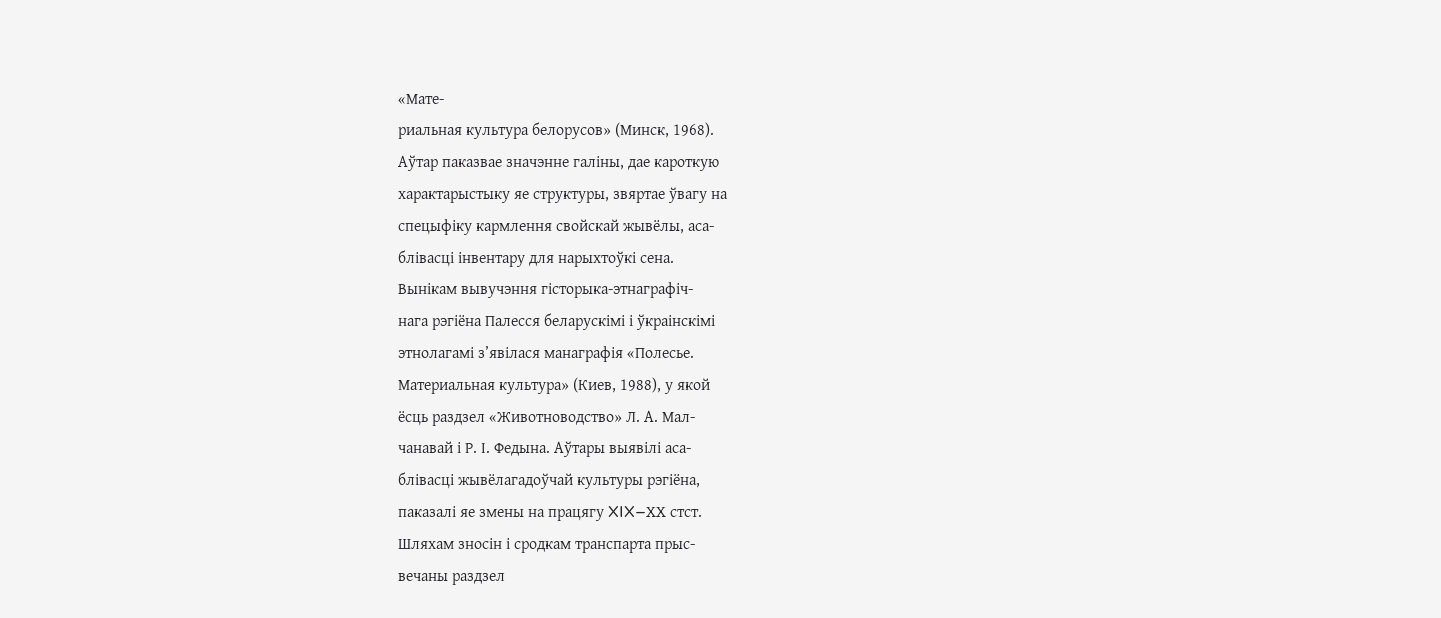«Мате-
риальная культура белорусов» (Минск, 1968).
Аўтар паказвае значэнне галіны, дае кароткую
характарыстыку яе структуры, звяртае ўвагу на
спецыфіку кармлення свойскай жывёлы, аса-
блівасці інвентару для нарыхтоўкі сена.
Вынікам вывучэння гісторыка-этнаграфіч-
нага рэгіёна Палесся беларускімі і ўкраінскімі
этнолагамі з’явілася манаграфія «Полесье.
Материальная культура» (Киев, 1988), у якой
ёсць раздзел «Животноводство» Л. А. Мал-
чанавай і Р. І. Федына. Аўтары выявілі аса-
блівасці жывёлагадоўчай культуры рэгіёна,
паказалі яе змены на працягу XIX–ХХ стст.
Шляхам зносін і сродкам транспарта прыс-
вечаны раздзел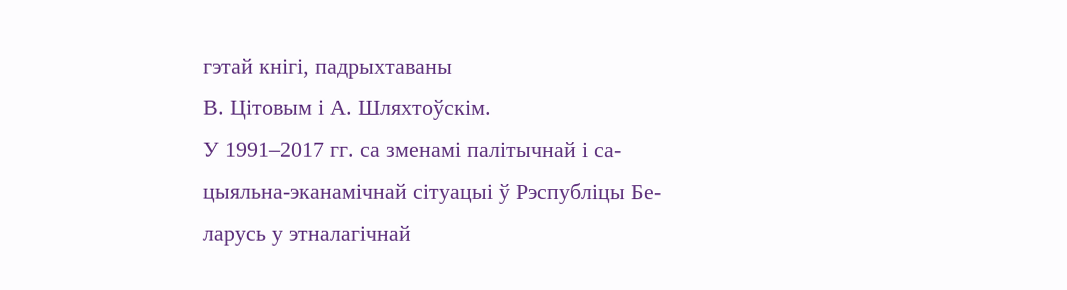гэтай кнігі, падрыхтаваны
В. Цітовым і А. Шляхтоўскім.
У 1991–2017 гг. са зменамі палітычнай і са-
цыяльна-эканамічнай сітуацыі ў Рэспубліцы Бе-
ларусь у этналагічнай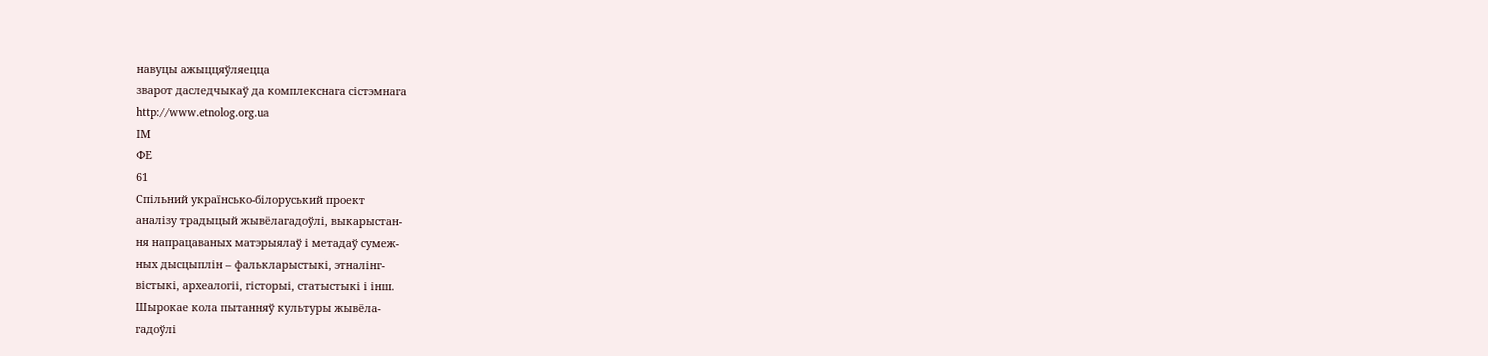навуцы ажыццяўляецца
зварот даследчыкаў да комплекснага сістэмнага
http://www.etnolog.org.ua
ІМ
ФЕ
61
Спільний українсько-білоруський проект
аналізу традыцый жывёлагадоўлі, выкарыстан-
ня напрацаваных матэрыялаў і метадаў сумеж-
ных дысцыплін – фалькларыстыкі, этналінг-
вістыкі, археалогіі, гісторыі, статыстыкі і інш.
Шырокае кола пытанняў культуры жывёла-
гадоўлі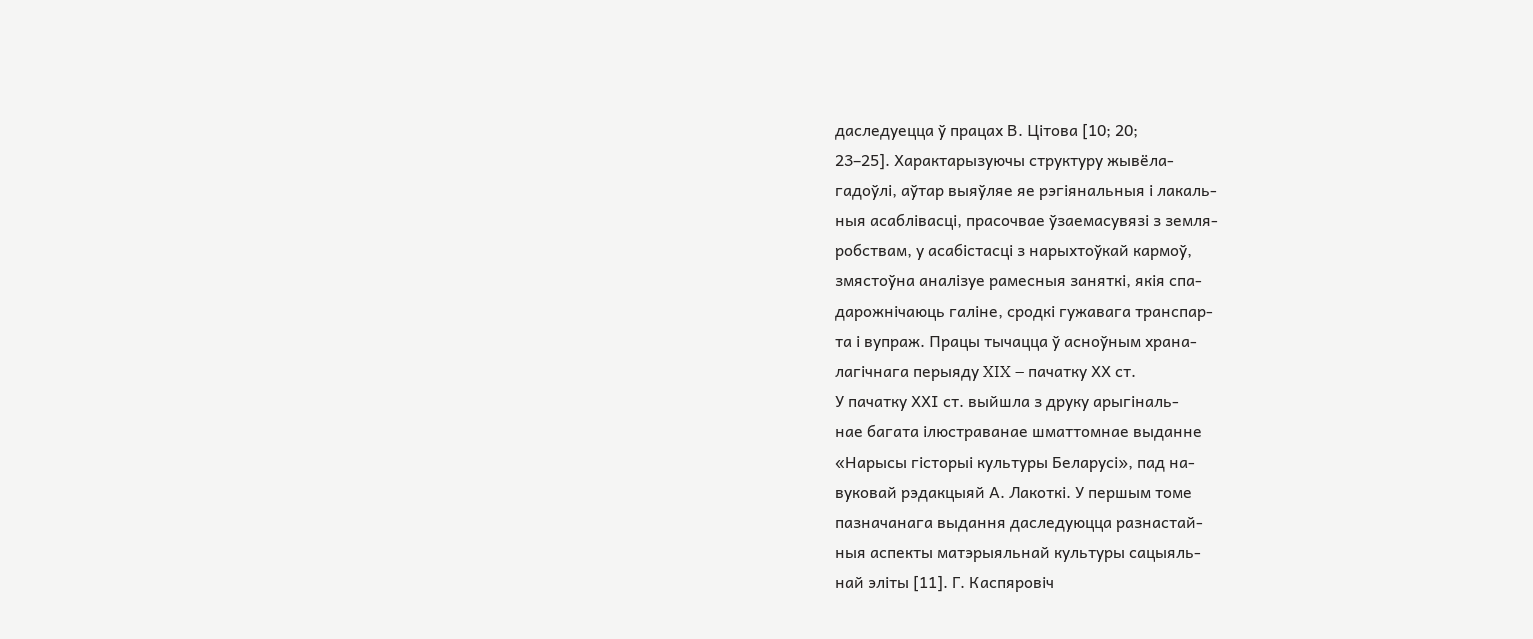даследуецца ў працах В. Цітова [10; 20;
23–25]. Характарызуючы структуру жывёла-
гадоўлі, аўтар выяўляе яе рэгіянальныя і лакаль-
ныя асаблівасці, прасочвае ўзаемасувязі з земля-
робствам, у асабістасці з нарыхтоўкай кармоў,
змястоўна аналізуе рамесныя заняткі, якія спа-
дарожнічаюць галіне, сродкі гужавага транспар-
та і вупраж. Працы тычацца ў асноўным храна-
лагічнага перыяду XIX – пачатку ХХ ст.
У пачатку ХХI ст. выйшла з друку арыгіналь-
нае багата ілюстраванае шматтомнае выданне
«Нарысы гісторыі культуры Беларусі», пад на-
вуковай рэдакцыяй А. Лакоткі. У першым томе
пазначанага выдання даследуюцца разнастай-
ныя аспекты матэрыяльнай культуры сацыяль-
най эліты [11]. Г. Каспяровіч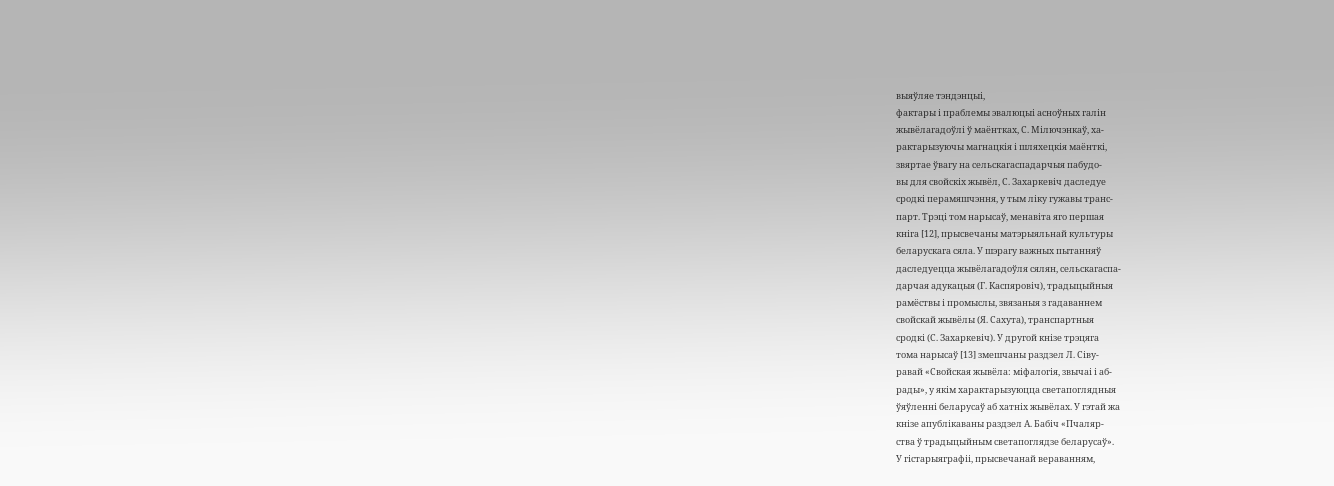выяўляе тэндэнцыі,
фактары і праблемы эвалюцыі асноўных галін
жывёлагадоўлі ў маёнтках, С. Мілючэнкаў, ха-
рактарызуючы магнацкія і шляхецкія маёнткі,
звяртае ўвагу на сельскагаспадарчыя пабудо-
вы для свойскіх жывёл, С. Захаркевіч даследуе
сродкі перамяшчэння, у тым ліку гужавы транс-
парт. Трэці том нарысаў, менавіта яго першая
кніга [12], прысвечаны матэрыяльнай культуры
беларускага сяла. У шэрагу важных пытанняў
даследуецца жывёлагадоўля сялян, сельскагаспа-
дарчая адукацыя (Г. Каспяровіч), традыцыйныя
рамёствы і промыслы, звязаныя з гадаваннем
свойскай жывёлы (Я. Сахута), транспартныя
сродкі (С. Захаркевіч). У другой кнізе трэцяга
тома нарысаў [13] змешчаны раздзел Л. Сіву-
равай «Свойская жывёла: міфалогія, звычаі і аб-
рады», у якім характарызуюцца светапоглядныя
ўяўленні беларусаў аб хатніх жывёлах. У гэтай жа
кнізе апублікаваны раздзел А. Бабіч «Пчаляр-
ства ў традыцыйным светапоглядзе беларусаў».
У гістарыяграфіі, прысвечанай вераванням,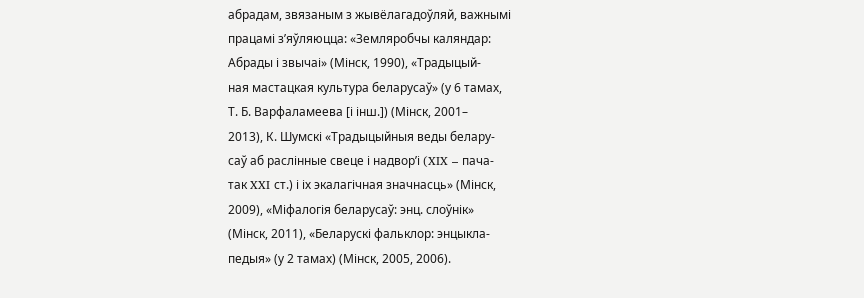абрадам, звязаным з жывёлагадоўляй, важнымі
працамі з’яўляюцца: «Земляробчы каляндар:
Абрады і звычаі» (Мінск, 1990), «Традыцый-
ная мастацкая культура беларусаў» (у 6 тамах,
Т. Б. Варфаламеева [і інш.]) (Мінск, 2001–
2013), К. Шумскі «Традыцыйныя веды белару-
саў аб раслінные свеце і надвор’і (XIX – пача-
так XXI ст.) і іх экалагічная значнасць» (Мінск,
2009), «Міфалогія беларусаў: энц. слоўнік»
(Мінск, 2011), «Беларускі фальклор: энцыкла-
педыя» (у 2 тамах) (Мінск, 2005, 2006).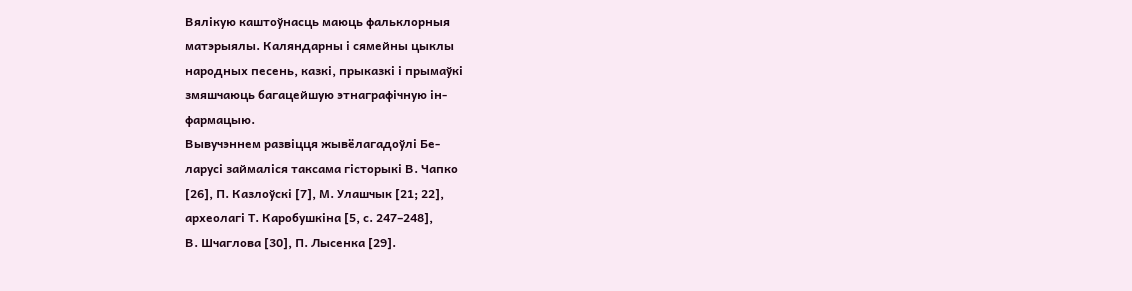Вялікую каштоўнасць маюць фальклорныя
матэрыялы. Каляндарны і сямейны цыклы
народных песень, казкі, прыказкі і прымаўкі
змяшчаюць багацейшую этнаграфічную ін-
фармацыю.
Вывучэннем развіцця жывёлагадоўлі Бе-
ларусі займаліся таксама гісторыкі В. Чапко
[26], П. Казлоўскі [7], М. Улашчык [21; 22],
археолагі Т. Каробушкіна [5, с. 247–248],
В. Шчаглова [30], П. Лысенка [29].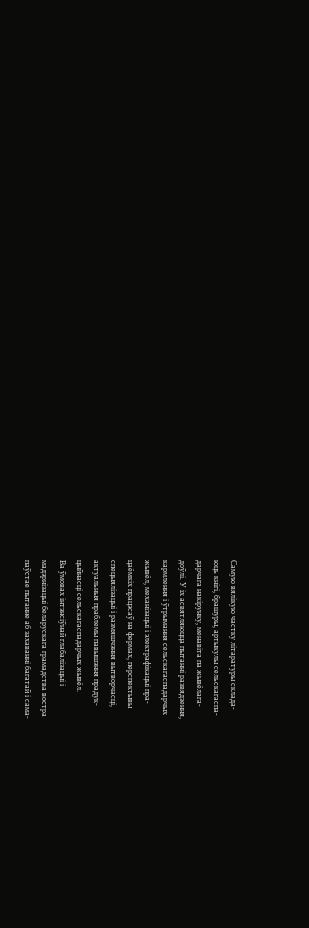Самую вялікую частку літаратуры склада-
юць кнігі, брашуры, артыкулы сельскагаспа-
дарчага накірунку, менавіта па жывёлага-
доўлі. У іх асвятляюцца пытанні развядзення,
кармлення і ўтрымання сельскагаспадарчых
жывёл, механізацыі і электрафікацыі пра-
цаёмкіх працэсаў на фермах, перспектывы
спецыялізацыі і размяшчэння вытворчасці,
актуальныя праблемы павышэння прадук-
цыйнасці сельскагаспадарчых жывёл.
Ва ўмовах інтэнсіўнай глабалізацыі і
мадэрнізацыі беларускага грамадства востра
паўстае пытанне аб захаванні багатай і сама-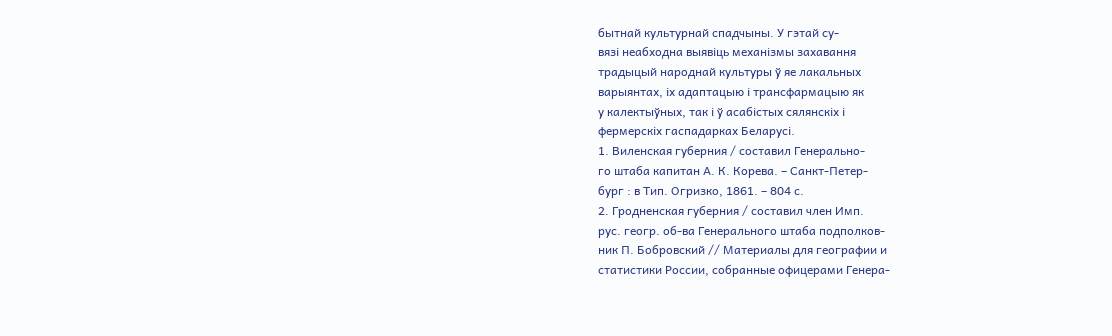бытнай культурнай спадчыны. У гэтай су-
вязі неабходна выявіць механізмы захавання
традыцый народнай культуры ў яе лакальных
варыянтах, іх адаптацыю і трансфармацыю як
у калектыўных, так і ў асабістых сялянскіх і
фермерскіх гаспадарках Беларусі.
1. Виленская губерния / составил Генерально-
го штаба капитан А. К. Корева. – Санкт-Петер-
бург : в Тип. Огризко, 1861. – 804 с.
2. Гродненская губерния / составил член Имп.
рус. геогр. об-ва Генерального штаба подполков-
ник П. Бобровский // Материалы для географии и
статистики России, собранные офицерами Генера-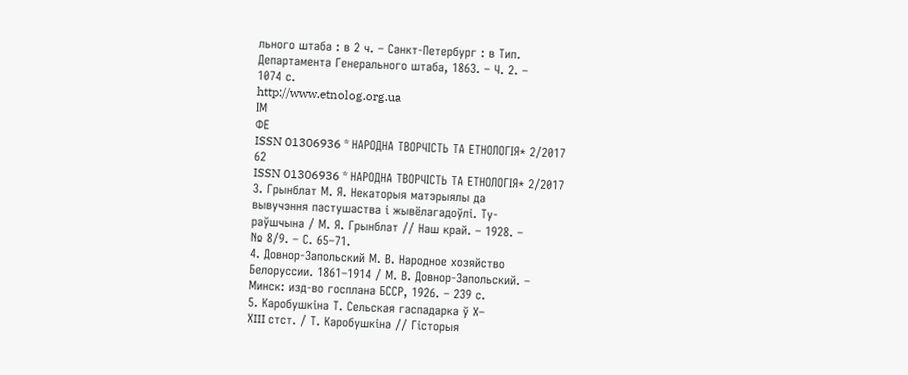льного штаба : в 2 ч. – Санкт-Петербург : в Тип.
Департамента Генерального штаба, 1863. – Ч. 2. –
1074 с.
http://www.etnolog.org.ua
ІМ
ФЕ
ISSN 01306936 * НАРОДНА ТВОРЧІСТЬ ТА ЕТНОЛОГІЯ* 2/2017
62
ISSN 01306936 * НАРОДНА ТВОРЧІСТЬ ТА ЕТНОЛОГІЯ* 2/2017
3. Грынблат М. Я. Некаторыя матэрыялы да
вывучэння пастушаства і жывёлагадоўлі. Ту-
раўшчына / М. Я. Грынблат // Наш край. – 1928. –
№ 8/9. – С. 65–71.
4. Довнор-Запольский М. В. Народное хозяйство
Белоруссии. 1861–1914 / М. В. Довнор-Запольский. –
Минск: изд-во госплана БССР, 1926. – 239 с.
5. Каробушкіна Т. Сельская гаспадарка ў Х–
ХIII стст. / Т. Каробушкіна // Гісторыя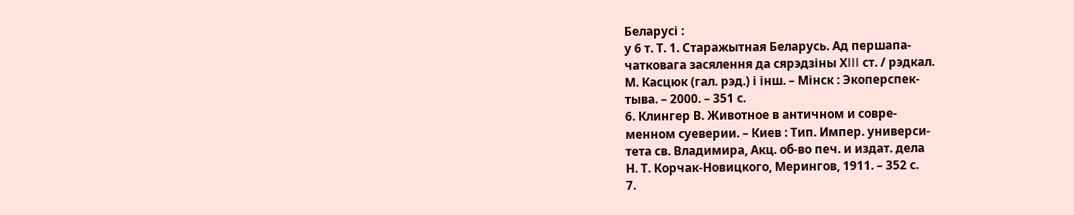Беларусі :
у 6 т. Т. 1. Старажытная Беларусь. Ад першапа-
чатковага засялення да сярэдзіны ХIII ст. / рэдкал.
М. Касцюк (гал. рэд.) і інш. – Мінск : Экоперспек-
тыва. – 2000. – 351 с.
6. Клингер В. Животное в античном и совре-
менном суеверии. – Киев : Тип. Импер. универси-
тета св. Владимира, Акц. об-во печ. и издат. дела
Н. Т. Корчак-Новицкого, Мерингов, 1911. – 352 с.
7.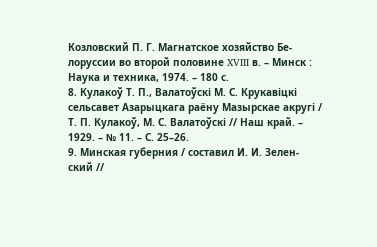Козловский П. Г. Магнатское хозяйство Бе-
лоруссии во второй половине XVIII в. – Минск :
Наука и техника, 1974. – 180 с.
8. Кулакоў Т. П., Валатоўскі М. С. Крукавіцкі
сельсавет Азарыцкага раёну Мазырскае акругі /
Т. П. Кулакоў, М. С. Валатоўскі // Наш край. –
1929. – № 11. – С. 25–26.
9. Минская губерния / составил И. И. Зелен-
ский //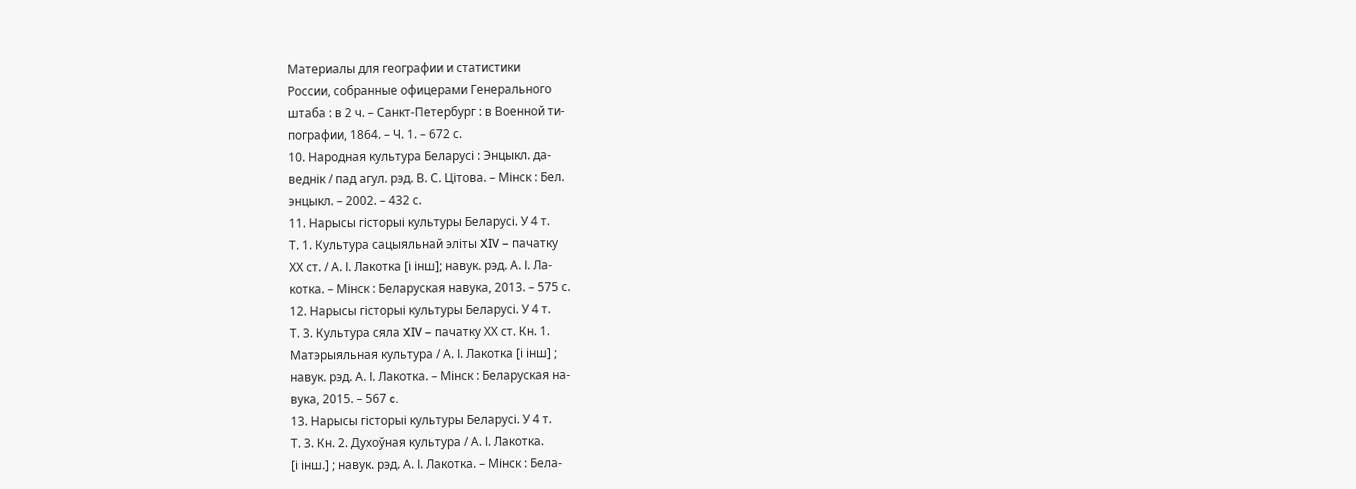Материалы для географии и статистики
России, собранные офицерами Генерального
штаба : в 2 ч. – Санкт-Петербург : в Военной ти-
пографии, 1864. – Ч. 1. – 672 с.
10. Народная культура Беларусі : Энцыкл. да-
веднік / пад агул. рэд. В. С. Цітова. – Мінск : Бел.
энцыкл. – 2002. – 432 с.
11. Нарысы гісторыі культуры Беларусі. У 4 т.
Т. 1. Культура сацыяльнай эліты XIV – пачатку
ХХ ст. / А. І. Лакотка [і інш]; навук. рэд. А. І. Ла-
котка. – Мінск : Беларуская навука, 2013. – 575 с.
12. Нарысы гісторыі культуры Беларусі. У 4 т.
Т. 3. Культура сяла XIV – пачатку ХХ ст. Кн. 1.
Матэрыяльная культура / А. І. Лакотка [і інш] ;
навук. рэд. А. І. Лакотка. – Мінск : Беларуская на-
вука, 2015. – 567 c.
13. Нарысы гісторыі культуры Беларусі. У 4 т.
Т. 3. Кн. 2. Духоўная культура / А. І. Лакотка.
[і інш.] ; навук. рэд. А. І. Лакотка. – Мінск : Бела-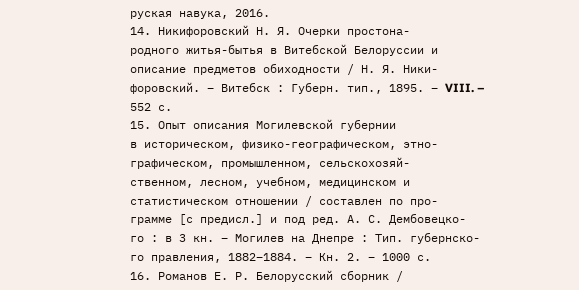руская навука, 2016.
14. Никифоровский Н. Я. Очерки простона-
родного житья-бытья в Витебской Белоруссии и
описание предметов обиходности / Н. Я. Ники-
форовский. – Витебск : Губерн. тип., 1895. – VIII. –
552 с.
15. Опыт описания Могилевской губернии
в историческом, физико-географическом, этно-
графическом, промышленном, сельскохозяй-
ственном, лесном, учебном, медицинском и
статистическом отношении / составлен по про-
грамме [с предисл.] и под ред. А. С. Дембовецко-
го : в 3 кн. – Могилев на Днепре : Тип. губернско-
го правления, 1882–1884. – Кн. 2. – 1000 с.
16. Романов Е. Р. Белорусский сборник /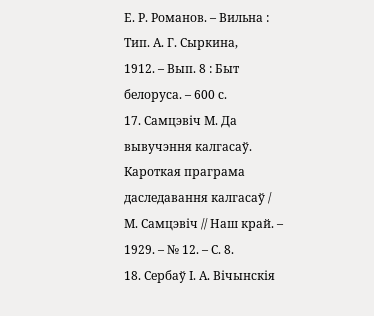Е. Р. Романов. – Вильна : Тип. А. Г. Сыркина,
1912. – Вып. 8 : Быт белоруса. – 600 с.
17. Самцэвіч М. Да вывучэння калгасаў.
Кароткая праграма даследавання калгасаў /
М. Самцэвіч // Наш край. – 1929. – № 12. – С. 8.
18. Сербаў І. А. Вічынскія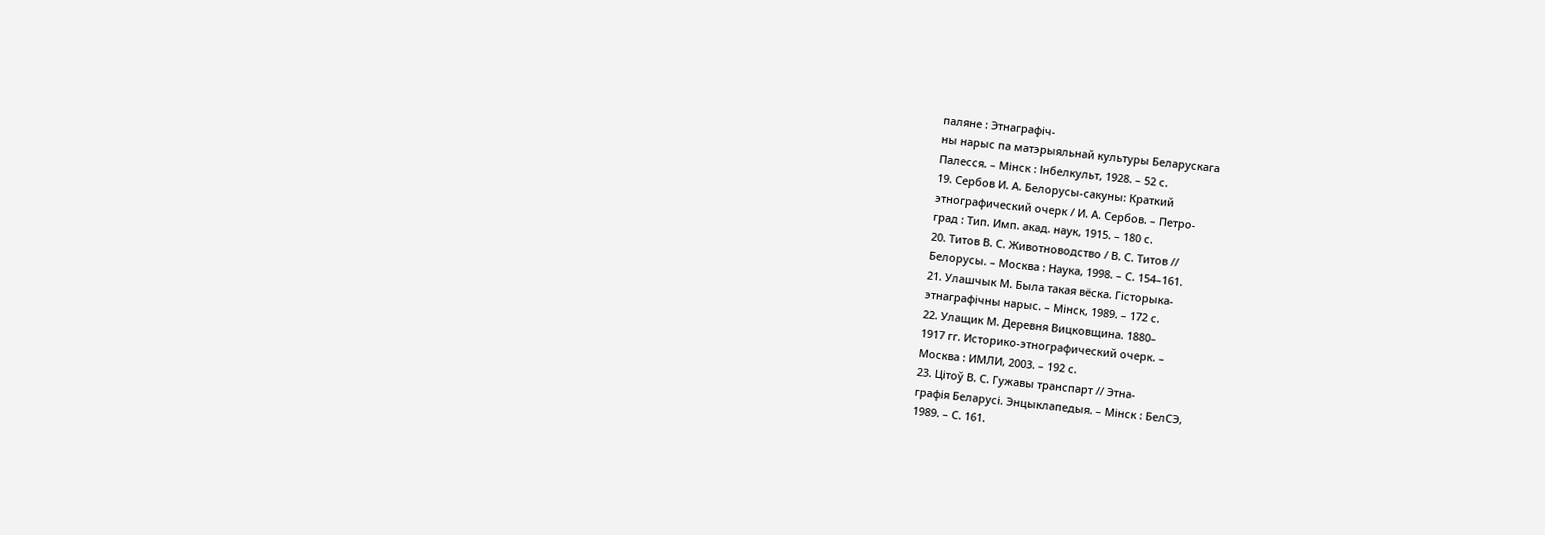паляне : Этнаграфіч-
ны нарыс па матэрыяльнай культуры Беларускага
Палесся. – Мінск : Інбелкульт, 1928. – 52 с.
19. Сербов И. А. Белорусы-сакуны: Краткий
этнографический очерк / И. А. Сербов. – Петро-
град : Тип. Имп. акад. наук, 1915. – 180 с.
20. Титов В. С. Животноводство / В. С. Титов //
Белорусы. – Москва : Наука, 1998. – С. 154–161.
21. Улашчык М. Была такая вёска. Гісторыка-
этнаграфічны нарыс. – Мінск, 1989. – 172 с.
22. Улащик М. Деревня Вицковщина. 1880–
1917 гг. Историко-этнографический очерк. –
Москва : ИМЛИ, 2003. – 192 с.
23. Цітоў В. С. Гужавы транспарт // Этна-
графія Беларусі. Энцыклапедыя. – Мінск : БелСЭ,
1989. – С. 161.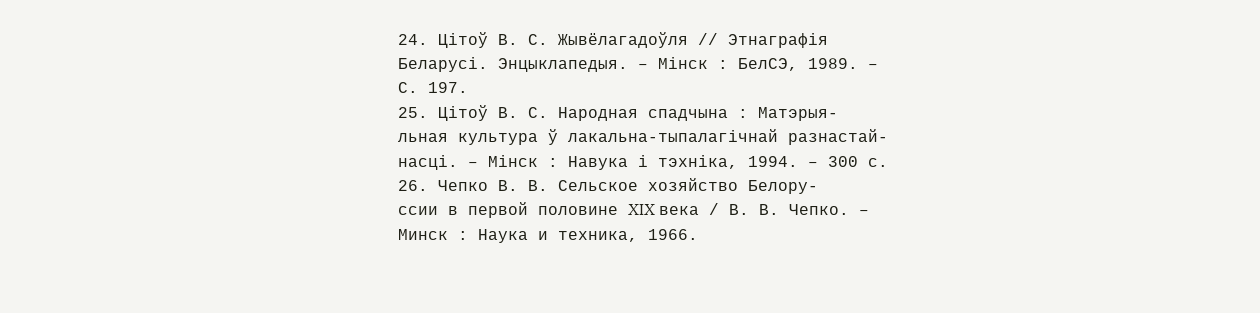24. Цітоў В. С. Жывёлагадоўля // Этнаграфія
Беларусі. Энцыклапедыя. – Мінск : БелСЭ, 1989. –
С. 197.
25. Цітоў В. С. Народная спадчына : Матэрыя-
льная культура ў лакальна-тыпалагічнай разнастай-
насці. – Мінск : Навука і тэхніка, 1994. – 300 с.
26. Чепко В. В. Сельское хозяйство Белору-
ссии в первой половине XIX века / В. В. Чепко. –
Минск : Наука и техника, 1966.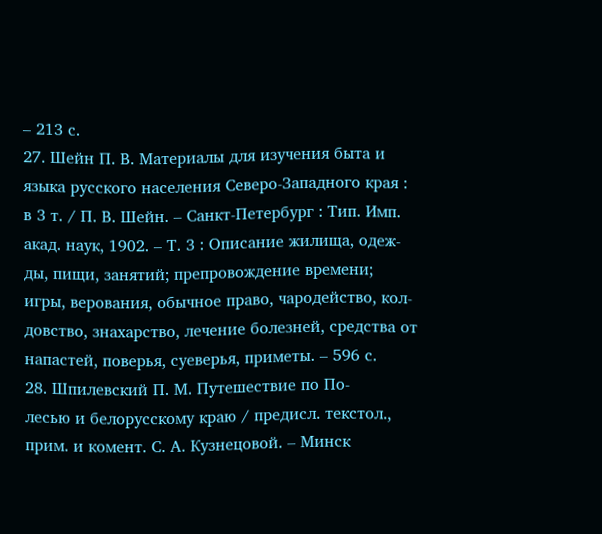– 213 с.
27. Шейн П. В. Материалы для изучения быта и
языка русского населения Северо-Западного края :
в 3 т. / П. В. Шейн. – Санкт-Петербург : Тип. Имп.
акад. наук, 1902. – Т. 3 : Описание жилища, одеж-
ды, пищи, занятий; препровождение времени;
игры, верования, обычное право, чародейство, кол-
довство, знахарство, лечение болезней, средства от
напастей, поверья, суеверья, приметы. – 596 с.
28. Шпилевский П. М. Путешествие по По-
лесью и белорусскому краю / предисл. текстол.,
прим. и комент. С. А. Кузнецовой. – Минск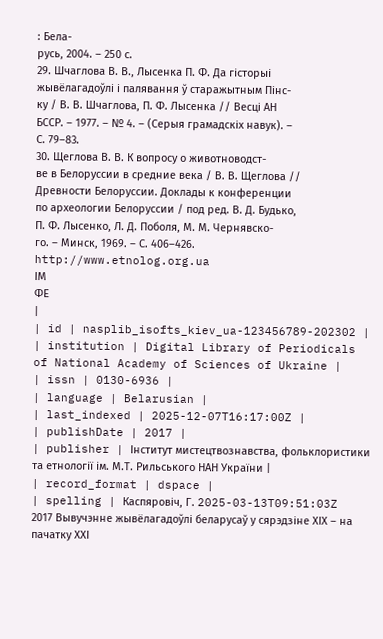: Бела-
русь, 2004. – 250 с.
29. Шчаглова В. В., Лысенка П. Ф. Да гісторыі
жывёлагадоўлі і палявання ў старажытным Пінс-
ку / В. В. Шчаглова, П. Ф. Лысенка // Весці АН
БССР. – 1977. – № 4. – (Серыя грамадскіх навук). –
С. 79–83.
30. Щеглова В. В. К вопросу о животноводст-
ве в Белоруссии в средние века / В. В. Щеглова //
Древности Белоруссии. Доклады к конференции
по археологии Белоруссии / под ред. В. Д. Будько,
П. Ф. Лысенко, Л. Д. Поболя, М. М. Чернявско-
го. – Минск, 1969. – С. 406–426.
http://www.etnolog.org.ua
ІМ
ФЕ
|
| id | nasplib_isofts_kiev_ua-123456789-202302 |
| institution | Digital Library of Periodicals of National Academy of Sciences of Ukraine |
| issn | 0130-6936 |
| language | Belarusian |
| last_indexed | 2025-12-07T16:17:00Z |
| publishDate | 2017 |
| publisher | Iнститут мистецтвознавства, фольклористики та етнології iм. М.Т. Рильського НАН України |
| record_format | dspace |
| spelling | Каспяровіч, Г. 2025-03-13T09:51:03Z 2017 Вывучэнне жывёлагадоўлі беларусаў у сярэдзіне ХІХ – на пачатку ХХІ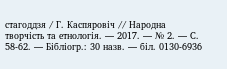стагоддзя / Г. Каспяровіч // Народна творчість та етнологія. — 2017. — № 2. — С. 58-62. — Бібліогр.: 30 назв. — біл. 0130-6936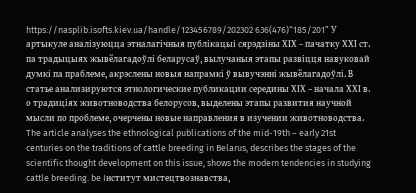https://nasplib.isofts.kiev.ua/handle/123456789/202302 636(476)“185/201” У артыкуле аналізуюцца этналагічныя публікацыі сярэдзіны ХІХ – пачатку ХХІ ст. па традыцыях жывёлагадоўлі беларусаў, вылучаныя этапы развіцця навуковай думкі па праблеме, акрэслены новыя напрамкі ў вывучэнні жывёлагадоўлі. В статье анализируются этнологические публикации середины ХІХ – начала ХХІ в. о традиціях животноводства белорусов, выделены этапы развития научной мысли по проблеме, очерчены новые направления в изучении животноводства. The article analyses the ethnological publications of the mid-19th – early 21st centuries on the traditions of cattle breeding in Belarus, describes the stages of the scientific thought development on this issue, shows the modern tendencies in studying cattle breeding. be Iнститут мистецтвознавства,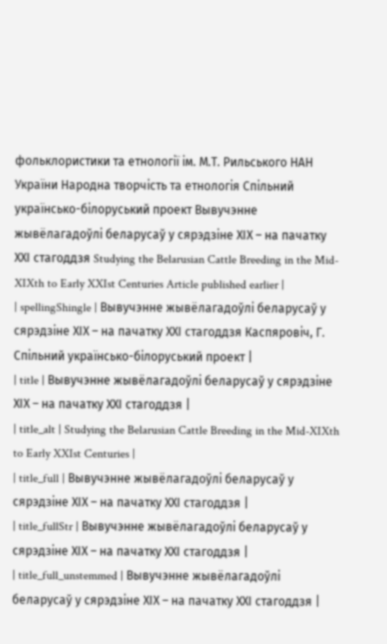фольклористики та етнології iм. М.Т. Рильського НАН України Народна творчість та етнологія Спільний українсько-білоруський проект Вывучэнне жывёлагадоўлі беларусаў у сярэдзіне ХІХ – на пачатку ХХІ стагоддзя Studying the Belarusian Cattle Breeding in the Mid-XIXth to Early XXIst Centuries Article published earlier |
| spellingShingle | Вывучэнне жывёлагадоўлі беларусаў у сярэдзіне ХІХ – на пачатку ХХІ стагоддзя Каспяровіч, Г. Спільний українсько-білоруський проект |
| title | Вывучэнне жывёлагадоўлі беларусаў у сярэдзіне ХІХ – на пачатку ХХІ стагоддзя |
| title_alt | Studying the Belarusian Cattle Breeding in the Mid-XIXth to Early XXIst Centuries |
| title_full | Вывучэнне жывёлагадоўлі беларусаў у сярэдзіне ХІХ – на пачатку ХХІ стагоддзя |
| title_fullStr | Вывучэнне жывёлагадоўлі беларусаў у сярэдзіне ХІХ – на пачатку ХХІ стагоддзя |
| title_full_unstemmed | Вывучэнне жывёлагадоўлі беларусаў у сярэдзіне ХІХ – на пачатку ХХІ стагоддзя |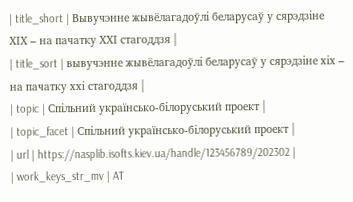| title_short | Вывучэнне жывёлагадоўлі беларусаў у сярэдзіне ХІХ – на пачатку ХХІ стагоддзя |
| title_sort | вывучэнне жывёлагадоўлі беларусаў у сярэдзіне хіх – на пачатку ххі стагоддзя |
| topic | Спільний українсько-білоруський проект |
| topic_facet | Спільний українсько-білоруський проект |
| url | https://nasplib.isofts.kiev.ua/handle/123456789/202302 |
| work_keys_str_mv | AT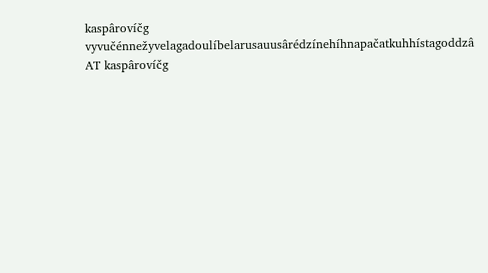kaspârovíčg vyvučénnežyvelagadoulíbelarusauusârédzínehíhnapačatkuhhístagoddzâ AT kaspârovíčg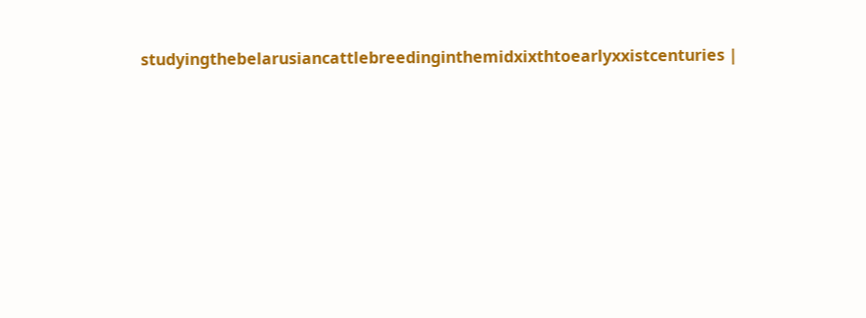studyingthebelarusiancattlebreedinginthemidxixthtoearlyxxistcenturies |